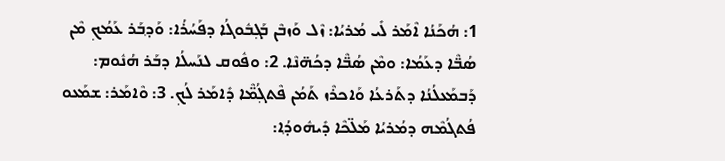1: ܗܳܟܰܢܳܐ ܐܶܡܰܪ ܠܺܝ ܡܳܪܝܳܐ: ܙܶܠ ܘܰܙܒܶܢ ܒܰܓ݂ܒܽܘܓܳܐ ܕܦܰܚܳܪܳܐ: ܘܰܕ݂ܒܰܪ ܥܰܡܳܟ݂ ܡܶܢ ܣܳܒ̈ܶܐ ܕܥܰܡܳܐ: ܘܡܶܢ ܣܳܒ̈ܶܐ ܕܟܳܗ̈ܢܶܐ. 2: ܘܦܽܘܩ ܠܢܰܚܠܳܐ ܕܒܰܪ ܗܳܢܽܘܡ: ܕܰܒܡܰܥܠܳܢܳܐ ܕܬܰܪܥܳܐ ܘܰܐܟܪܶܙ ܬܰܡܳܢ ܦܶܬܓ݂ܳܡ̈ܶܐ ܕܺܐܡܰܪ ܠܳܟ݂. 3: ܘܶܐܡܰܪ: ܫܡܰܥܘ ܦܳܬܓܳܡܶܗ ܕܡܳܪܝܳܐ ܡܰܠ̈ܟܶܐ ܕܺܝܗܽܘܕ݂ܳܐ: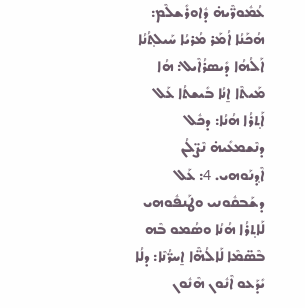ܥܳܡܽܘܖ̈ܶܝܗ̇ ܕܽܐܘܪܺܫܠܶܡ: ܗܳܟܰܢܳܐ ܐܳܡܰܪ ܡܳܪܝܳܐ ܚܰܝܠܬ݂ܳܢܳܐ ܐܰ‌ܠܳܗܳܐ ܕܺܝܣܪܳܐܶܝܠ: ܗܳܐ ܡܰܝܬܶܐ ܐ̱ܢܳܐ ܒܺܝܫܬܳܐ ܥܰܠ ܐܰܬ݂ܪܳܐ ܗܳܢܳܐ: ܕܟܽܠ ܕܢܶܫܡܥܺܝܗ̇ ܢܶܨ̈ܠܳܢ ܐܶܕ݂ܢܰܘܗܝ. 4: ܥܰܠ ܕܫܰܒܩܽܘܢܝ ܘܛܰܢܦܽܘܗܝ ܠܰܐܬ݂ܪܳܐ ܗܳܢܳܐ ܘܣܳܡܘ ܒܶܗ ܒܶܣ̈ܡܶܐ ܠܰܐܠܳܗ̈ܶܐ ܐ̱ܚܖ̈ܳܢܶܐ: ܕܠܳܐ ܝܺܕܰܥܘ ܐܶܢܽܘܢ ܗܶܢܽܘܢ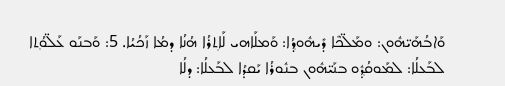ܘܰܐܒܳܗܰܝ̈ܗܽܘܢ: ܘܡܰܠ̈ܟܶܐ ܕܺܝܗܽܘܕ݂ܳܐ: ܘܰܡܠܰܐܗܝ ܠܰܐܬ݂ܪܳܐ ܗܳܢܳܐ ܕܡܳܐ ܙܰܟܳܝܳܐ. 5: ܘܰܒܢܰܘ ܥܰܠ̈ܘܳܬ݂ܐ ܠܒܰܥܠܳܐ: ܠܡܰܘܩܳܕ݂ܽܘ ܒܢܰܝ̈ܗܽܘܢ ܒܢܽܘܪܳܐ ܝܰܩܕܳܐ ܠܒܰܥܠܳܐ: ܕܠܳܐ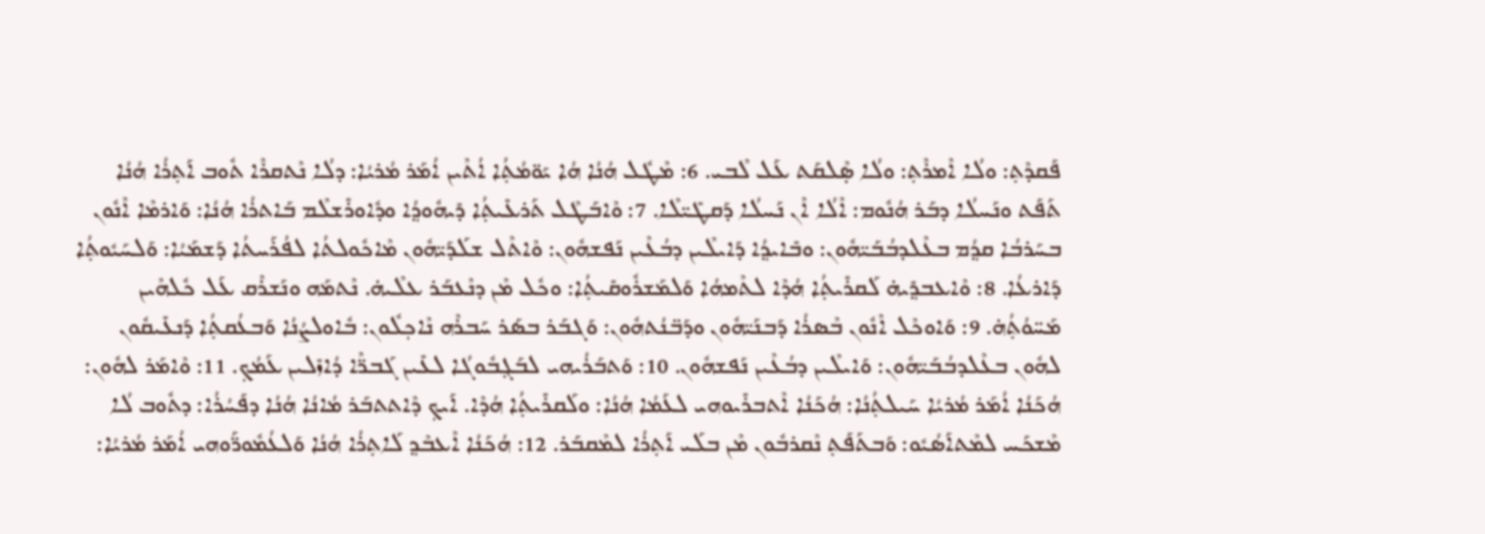ܦܰܩܕܶܬ݂: ܘܠܳܐ ܐܶܡܪܶܬ݂: ܘܠܳܐ ܣ̣ܶܠܩܰܬ ܥܰܠ ܠܶܒܝ. 6: ܡܶܛܽܠ ܗܳܢܳܐ ܗܳܐ ܝܰܘ̈ܡܳܬ݂ܳܐ ܐܳܬܶܝܢ ܐܳܡܰܪ ܡܳܪܝܳܐ: ܕܠܳܐ ܢܶܬܩܪܶܐ ܬܽܘܒ ܐܰܬ݂ܪܳܐ ܗܳܢܳܐ ܬܰܦܰܬ ܘܢܰܚܠܳܐ ܕܒܰܪ ܗܳܢܽܘܡ: ܐܶܠܳܐ ܐܶܢ ܢܰܚܠܳܐ ܕܰܩܛܺܝ̈ܠܶܐ. 7: ܘܶܐܒܰܛܶܠ ܬܰܪܥܺܝܬ݂ܳܐ ܕܺܝܗܽܘܕ݂ܳܐ ܘܕܽܐܘܪܺܫܠܶܡ ܒܰܐܬܪܳܐ ܗܳܢܳܐ: ܘܰܐܪܡܶܐ ܐܶܢܽܘܢ ܒܚܰܪܒܳܐ ܩܕ݂ܳܡ ܒܥܶܠܕܒܳܒܰܝ̈ܗܽܘܢ: ܘܒܺܐܝܕ݂ܳܐ ܕܰܐܝܠܶܝܢ ܕܒܳܥܶܝܢ ܢܰܦܫܗܽܘܢ: ܘܶܐܬܶܠ ܫܠܰܕܰܝ̈ܗܽܘܢ ܡܶܐܟܽܘܠܬܳܐ ܠܦܳܪܰܚܬܳܐ ܕܰܫܡܰܝܳܐ: ܘܰܠܚܰܝܽܘܬ݂ܳܐ ܕܰܐܪܥܳܐ. 8: ܘܶܐܥܒܕ݂ܺܝܗ̇ ܠܰܩܪܺܝܬ݂ܳܐ ܗܳܕܶܐ ܠܬܶܡܗܳܐ ܘܰܠܡܰܫܪܽܘܩܺܝܬ݂ܳܐ: ܘܟܽܠ ܡܶܢ ܕܢܶܥܒܰܪ ܥܠܶܝܗ̇. ܢܶܬܡܰܗ ܘܢܰܫܪܶܩ ܥܰܠ ܟܽܠܗܶܝܢ ܡܰܚ̈ܘܳܬ݂ܳܗ̇. 9: ܘܰܐܘܟܶܠ ܐܶܢܽܘܢ ܒܶܣܪܳܐ ܕܰܒܢܰܝ̈ܗܽܘܢ ܘܕܰܒ̈ܢܳܬܗܽܘܢ: ܘܰܓܒܰܪ ܒܣܰܪ ܚܰܒܪܶܗ ܢܶܐܟ݂ܠܽܘܢ: ܒܽܐܘܠܨܳܢܳܐ ܘܰܒܥܳܩܬ݂ܳܐ ܕܰܢܥܺܝܩܽܘܢ ܠܗܽܘܢ ܒܥܶܠܕܒܳܒܰܝ̈ܗܽܘܢ: ܘܰܐܝܠܶܝܢ ܕܒܳܥܶܝܢ ܢܰܦܫܗܽܘܢ. 10: ܘܰܬܒܰܪܳܝܗܝ ܠܒܰܓ݂ܒܽܘܓܳܐ ܠܥܺܝܢ ܓܰܒܖ̈ܶܐ ܕܳܐܙܺܠܝܢ ܥܰܡܳܟ݂. 11: ܘܶܐܡܰܪ ܠܗܽܘܢ: ܗܳܟܰܢܳܐ ܐܳܡܰܪ ܡܳܪܝܳܐ ܚܰܝܠܬ݂ܳܢܳܐ: ܗܳܟܰܢܳܐ ܐܶܬܒܪܺܝܘܗܝ ܠܥܰܡܳܐ ܗܳܢܳܐ: ܘܠܰܩܪܺܝܬ݂ܳܐ ܗܳܕܶܐ. ܐܰܝܟ݂ ܕܶܐܬܬܒܰܪ ܡܳܐܢܳܐ ܗܳܢܳܐ ܕܦܰܚܳܪܳܐ: ܕܬܽܘܒ ܠܳܐ ܡܶܫܟܰܚ ܠܡܶܬܐܰܣܳܝܽܘ: ܘܰܒܬܰܦܰܬ݂ ܢܶܩܪܒܽܘܢ ܡܶܢ ܒܠܰܝ ܐܰܬ݂ܪܳܐ ܠܡܶܩܒܰܪ. 12: ܗܳܟܰܢܳܐ ܐܶܥܒܶܕ݂ ܠܰܐܬ݂ܪܳܐ ܗܳܢܳܐ ܘܰܠܥܳܡܽܘܖ̈ܰܘܗܝ ܐܳܡܰܪ ܡܳܪܝܳܐ: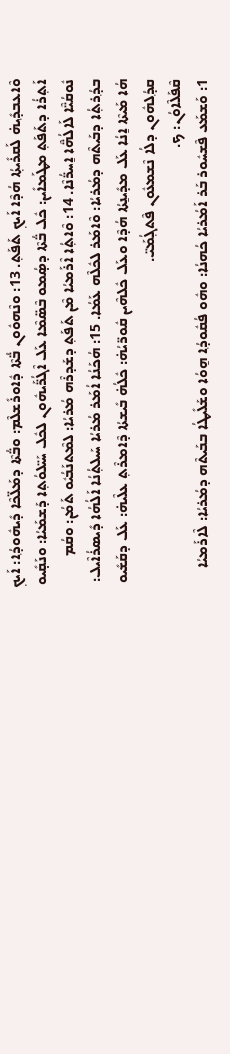ܘܶܐܥܒܕ݂ܺܝܗ̇ ܠܰܩܪܺܝܬ݂ܳܐ ܗܳܕܶܐ ܐܰܝܟ݂ ܬܰܦܰܬ݂. 13: ܘܢܶܗܘܽܘܢ ܒ̈ܳܬܶܐ ܕܽܐܘܪܺܫܠܶܡ: ܘܒ̈ܳܬܶܐ ܕܡܰܠ̈ܟܶܐ ܕܺܝܗܽܘܕ݂ܳܐ: ܐܰܝܟ݂ ܐܰܬ݂ܪܳܐ ܕܬܰܦܰܬ݂ ܡܛܰܡܐܺܝܢ: ܟܽܠ ܒ̈ܳܬܶܐ ܕܣ̣ܳܡܘ ܒܶܣ̈ܡܶܐ ܥܰܠ ܐܶܓܳܖ̈ܰܝܗܽܘܢ ܠܟܽܠ ܚܰܝ̈ܠܘܳܬ݂ܐ ܕܰܫܡܰܝܳܐ: ܘܢܰܩ̣ܺܝܘ ܢܽܘܩܳܝ̈ܶܐ ܠܰܐܠܳܗ̈ܶܐ ܐ̱ܚܖ̈ܳܢܶܐ. 14: ܘܶܐܬ݂ܳܐ ܐܶܪܰܡܝܳܐ ܡܶܢ ܬܰܦܰܬ݂ ܕܫܰܕܪܶܗ ܡܳܪܝܳܐ: ܠܡܶܬܢܰܒܳܝܽܘ ܬܰܡܳܢ: ܘܩܳܡ ܒܕ݂ܳܪܬ݂ܳܐ ܕܒܰܝܬܶܗ ܕܡܳܪܝܳܐ: ܘܶܐܡܰܪ ܠܟܽܠܶܗ ܥܰܡܳܐ. 15: ܗܳܟܰܢܳܐ ܐܳܡܰܪ ܡܳܪܝܳܐ ܚܰܝܠܬ݂ܳܢܳܐ ܐܰ‌ܠܳܗܳܐ ܕܺܝܣܪܳܐܶܝܠ: ܗܳܐ ܡܰܝܬܶܐ ܐ̱ܢܳܐ ܥܰܠ ܡܕܺܝܢ̱ܬܳܐ ܗܳܕܶܐ ܘܥܰܠ ܟܽܠܗܶܝܢ ܩܽܘܖ̈ܝܳܗ̇: ܟܽܠܳܗ̇ ܒܺܝܫܬܳܐ ܕܶܐܡܪܶܬ݂ ܥܠܶܝܗ̇: ܥܰܠ ܕܩܰܫܺܝܘ ܩܕ݂ܳܠܗܽܘܢ ܕܠܳܐ ܢܶܫܡܥܽܘܢ ܦܶܬܓ݂ܳܡܰܝ̈.
ܩܶܦܰܠܶܐܘܳܢ: ܟ.
1: ܘܰܫܡܰܥ ܦܶܫܚܽܘܪ ܒܰܪ ܐܰܡܳܪܝܳܐ ܟܳܗܢܳܐ: ܘܗܽܘ ܦܳܩܽܘܕ݂ܳܐ ܗ̱ܘܳܐ ܘܫܰܠܺܝܛܳܐ ܒܒܰܝܬܶܗ ܕܡܳܪܝܳܐ: ܠܶܐܪܰܡܝܳܐ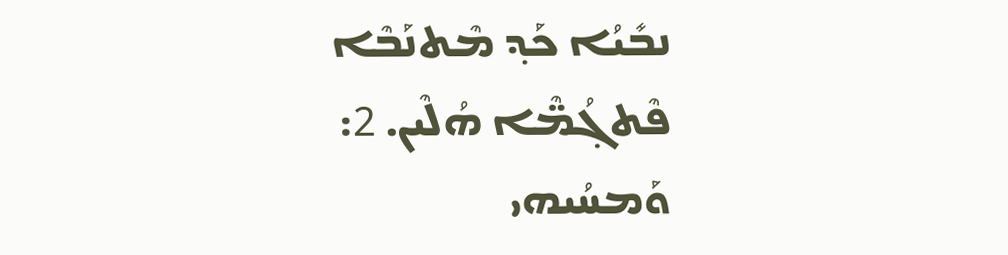ܢܒܺܝܳܐ ܟܰܕ݂ ܡܶܬܢܰܒܶܐ ܦܶܬܓ݂ܳܡ̈ܶܐ ܗܳܠܶܝܢ. 2: ܘܰܡܚܳܝܗܝ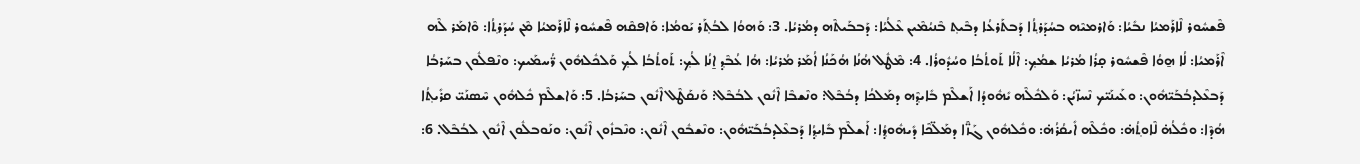ܦܶܫܚܽܘܪ ܠܶܐܪܰܡܝܳܐ ܢܒܺܝܳܐ: ܘܰܐܪܡܝܶܗ ܒܚܳܕܰܪܬ݂ܳܐ ܕܰܒܬܰܪܥܳܐ ܕܒܶܝܬ݂ ܒܶܢܝܳܡܶܝܢ ܥܶܠܳܝܳܐ: ܕܰܒܒܰܝܬܶܗ ܕܡܳܪܝܳܐ. 3: ܘܰܗܘܳܐ ܠܒܳܬ݂ܰܪ ܝܰܘܡܳܐ: ܘܰܐܦܩܶܗ ܦܶܫܚܽܘܪ ܠܶܐܪܰܡܝܳܐ ܡܶܢ ܚܳܕܰܪܬ݂ܳܐ: ܘܶܐܡܰܪ ܠܶܗ ܐܶܪܰܡܝܳܐ: ܠܳܐ ܗ̱ܘܳܐ ܦܶܫܚܽܘܪ ܩ̣ܪܳܐ ܡܳܪܝܳܐ ܫܡܳܟ݂: ܐܶܠܳܐ ܬܰܘܬܳܒܳܐ ܘܚܳܕܽܘܪܳܐ. 4: ܡܶܛܽܠ ܗܳܢܳܐ ܗܳܟܰܢܳܐ ܐܳܡܰܪ ܡܳܪܝܳܐ: ܗܳܐ ܥܳܒܶܕ݂ ܐ̱ܢܳܐ ܠܳܟ݂: ܬܰܘܬܳܒܳܐ ܠܳܟ݂ ܘܰܠܟܽܠܗܽܘܢ ܖ̈ܳܚܡܰܝܟ: ܘܢܶܦܠܽܘܢ ܒܚܰܪܒܳܐ ܕܰܒܥܶܠܕܒܳܒܰܝ̈ܗܽܘܢ: ܘܥܰܝܢܰܝ̈ܟ ܢܶܚܙ̈ܝܳܢ: ܘܰܠܟܽܠܶܗ ܝܺܗܽܘܕܳܐ ܐܰܫܠܶܡ ܒܺܐܝܕ݂ܶܗ ܕܡܰܠܟܳܐ ܕܒܳܒܶܠ: ܘܢܶܫܒܶܐ ܐܶܢܽܘܢ ܠܒܳܒܶܠ: ܘܰܢܩܰܛܶܠ ܐܶܢܽܘܢ ܒܚܰܪܒܳܐ. 5: ܘܰܐܫܠܶܡ ܟܽܠܗܽܘܢ ܚܶܣܢܰܝ̈ ܩܪܺܝܬ݂ܳܐ ܗܳܕܶܐ: ܘܟܽܠܳܗ̇ ܠܶܐܘܬ݂ܳܗ̇: ܘܟܽܠܶܗ ܐܺܝܩܳܪܳܗ̇: ܘܟܽܠܗܽܘܢ ܓܰܙ̈ܶܐ ܕܡܰܠ̈ܟܶܐ ܕܺܝܗܽܘܕ݂ܳܐ: ܐܰܫܠܶܡ ܒܺܐܝܕ݂ܳܐ ܕܰܒܥܶܠܕܒܳܒܰܝ̈ܗܽܘܢ: ܘܢܶܫܒܽܘܢ ܐܶܢܽܘܢ: ܘܢܶܒܙܽܘܢ ܐܶܢܽܘܢ: ܘܢܰܘܒܠܽܘܢ ܐܶܢܽܘܢ ܠܒܳܒܶܠ. 6: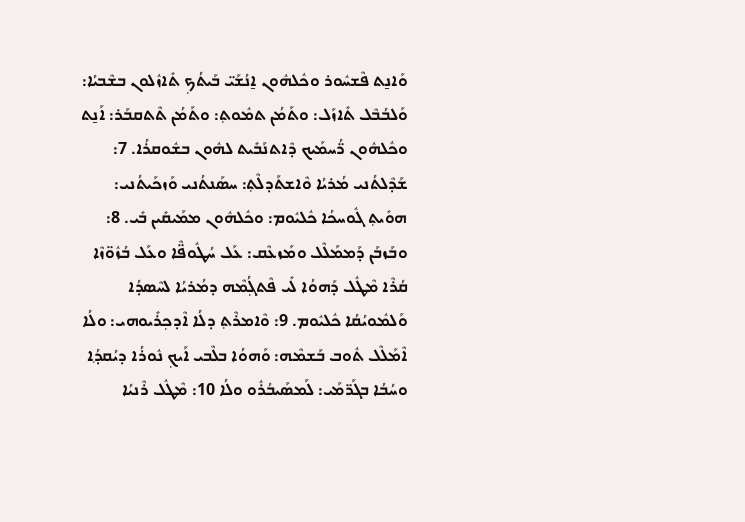ܘܰܐܢ̱ܬ ܦܶܫܚܽܘܪ ܘܟܽܠܗܽܘܢ ܐ̱ܢܳܫܰܝ̈ ܒܰܝܬܳܟ݂ ܬܺܐܙܽܠܘܢ ܒܫܶܒܝܳܐ: ܘܰܠܒܳܒܶܠ ܬܺܐܙܰܠ: ܘܬܰܡܳܢ ܬܡܽܘܬ݂: ܘܬܰܡܳܢ ܬܶܬܩܒܰܪ: ܐܰܢ̱ܬ ܘܟܽܠܗܽܘܢ ܖ̈ܳܚܡܰܝܟ ܕܶܐܬܢܰܒܺܝܬ ܠܗܽܘܢ ܒܫܽܘܩܪܳܐ. 7: ܫܰܕܶܠܬܳܢܝ ܡܳܪܝܳܐ ܘܶܐܫܬܰܕܠܶܬ݂: ܚܣܰܢܬܳܢܝ ܘܰܙܟܰܝܬܳܢܝ: ܗܘܺܝܬ݂ ܓܽܘܚܟܳܐ ܟܽܠܝܽܘܡ: ܘܟܽܠܗܽܘܢ ܡܡܰܝܩܺܝܢ ܒܺܝ. 8: ܘܒܰܙܒܰܢ ܕܰܡܡܰܠܶܠ ܘܡܰܙܥܶܩ: ܥܰܠ ܚܳܛܽܘܦ̈ܶܐ ܘܥܰܠ ܒܳܙܽܘ̈ܙܶܐ ܩܳܪܶܐ ܡܶܛܽܠ ܕܰܗܘܳܐ ܠܺܝ ܦܶܬܓ݂ܳܡܶܗ ܕܡܳܪܝܳܐ ܠܚܶܣܕܳܐ ܘܰܠܡܽܘܝܳܩܳܐ ܟܽܠܝܽܘܡ. 9: ܘܶܐܡܪܶܬ݂ ܕܠܳܐ ܐܶܕܟ݂ܪܺܝܘܗܝ: ܘܠܳܐ ܐܶܡܰܠܶܠ ܬܽܘܒ ܒܰܫܡܶܗ: ܘܰܗܘܳܐ ܒܠܶܒܝ ܐܰܝܟ݂ ܢܽܘܪܳܐ ܕܝܳܩܕ݂ܳܐ ܘܚܳܒܳܐ ܒܓܰܖ̈ܡܰܝ: ܠܰܡܣܰܝܒܳܪܽܘ ܘܠܳܐ 10: ܡܶܛܽܠ ܪܶܢܝܳܐ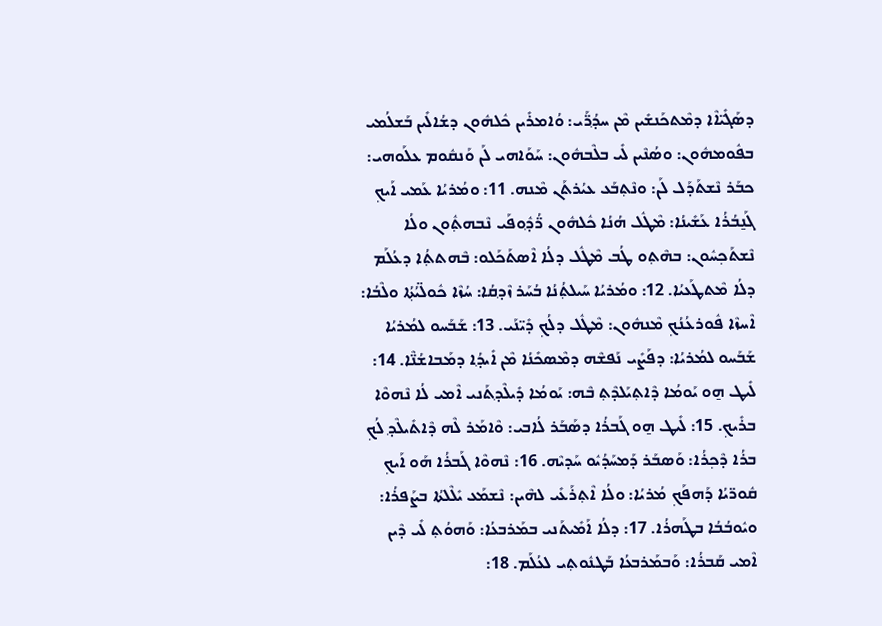ܕܣܰܓܺܝ̈ܐܶܐ ܕܡܶܬܟܰܢܫܺܝܢ ܡܶܢ ܚܕ݂ܳܖ̈ܰܝ: ܘܳܐܡܪܺܝܢ ܟܽܠܗܽܘܢ ܕܫܳܐܠܺܝܢ ܒܰܫܠܳܡܝ ܒܦܽܘܡܗܽܘܢ: ܘܣܳܢܶܝܢ ܠܺܝ ܒܠܶܒܗܽܘܢ: ܚܰܘܰܐܗܝ ܠܰܢ ܘܰܢܩܽܘܡ ܥܠܰܘܗܝ: ܟܒܰܪ ܢܶܫܬܰܕܰܠ ܠܰܢ: ܘܢܶܬ݂ܒܰܥ ܥܝܳܪܬܰܢ ܡܶܢܗ. 11: ܘܡܳܪܝܳܐ ܥܰܡܝ ܐܰܝܟ݂ ܓܰܢ̱ܒܳܪܳܐ ܥܰܫܺܝܢܳܐ: ܡܶܛܽܠ ܗܳܢܳܐ ܟܽܠܗܽܘܢ ܖ̈ܳܕ݂ܽܘܦܰܝ ܢܶܒܗܬ݂ܽܘܢ ܘܠܳܐ ܢܶܫܬܰܟ݂ܚܽܘܢ: ܒܗܶܬ݂ܘ ܛܳܒ ܡܶܛܽܠ ܕܠܳܐ ܐܶܣܬܰܟܰܠܘ: ܒܶܗܬܬ݂ܳܐ ܕܥܳܠܰܡ ܕܠܳܐ ܡܶܬܛܰܥܝܳܐ. 12: ܘܡܳܪܝܳܐ ܚܰܝܠܬ݂ܳܢܳܐ ܒܳܚܰܪ ܙܶܕ݂ܩܳܐ: ܚܳܙܶܐ ܟܽܘܠ̈ܝܳܬ݂ܳܐ ܘܠܶܒܳܐ: ܐܶܚܙܶܐ ܦܽܘܪܥܳܢܳܟ݂ ܡܶܢܗܽܘܢ: ܡܶܛܽܠ ܕܠܳܟ݂ ܕܺܝ̈ܢܰܝ. 13: ܫܰܒܰܚܘ ܠܡܳܪܝܳܐ ܫܰܒܰܚܘ ܠܡܳܪܝܳܐ: ܕܦܰܨܺܝ ܢܰܦܫܶܗ ܕܡܶܣܟܺܢܳܐ ܡܶܢ ܐܺܝܕ݂ܳܐ ܕܡܰܒܐܫܳܢ̈ܶܐ. 14: ܠܺܝܛ ܗ̱ܘ ܝܰܘܡܳܐ ܕܶܐܬ݂ܝܰܠܕܶܬ݂ ܒܶܗ: ܝܰܘܡܳܐ ܕܺܝܠܶܕ݂ܬܰܢܝ ܐܶܡܝ ܠܳܐ ܢܶܗܘܶܐ ܒܪܺܝܟ݂. 15: ܠܺܝܛ ܗ̱ܘ ܓܰܒܪܳܐ ܕܣܰܒܰܪ ܠܳܐܒܝ: ܘܶܐܡܰܪ ܠܶܗ ܕܶܐܬܺܝܠܶܕ݂ ܠܳܟ݂ ܒܪܳܐ ܕܶܟ݂ܪܳܐ: ܘܰܣܒܰܪ ܕܰܡܚܰܕܳܝܽܘ ܚܰܕܝܶܗ. 16: ܢܶܗܘܶܐ ܓܰܒܪܳܐ ܗܰܘ ܐܰܝܟ݂ ܩܽܘܖ̈ܝܳܐ ܕܰܗܦܰܟ݂ ܡܳܪܝܳܐ: ܘܠܳܐ ܐܶܬ݂ܪܰܥܺܝ ܠܗܶܝܢ: ܢܶܫܡܰܥ ܝܺܠܶܠܬܳܐ ܒܨܰܦܪܳܐ: ܘܝܽܘܒܳܒܳܐ ܒܛܰܗܪܳܐ. 17: ܕܠܳܐ ܐܰܡܺܝܬܰܢܝ ܒܡܰܪܒܥܳܐ: ܘܰܗܘܳܬ݂ ܠܺܝ ܕܶܝܢ ܐܶܡܝ ܩܰܒܪܳܐ: ܘܰܒܡܰܪܒܥܳܐ ܒܰܛܢܽܘܬ݂ܝ ܠܥܳܠܰܡ. 18: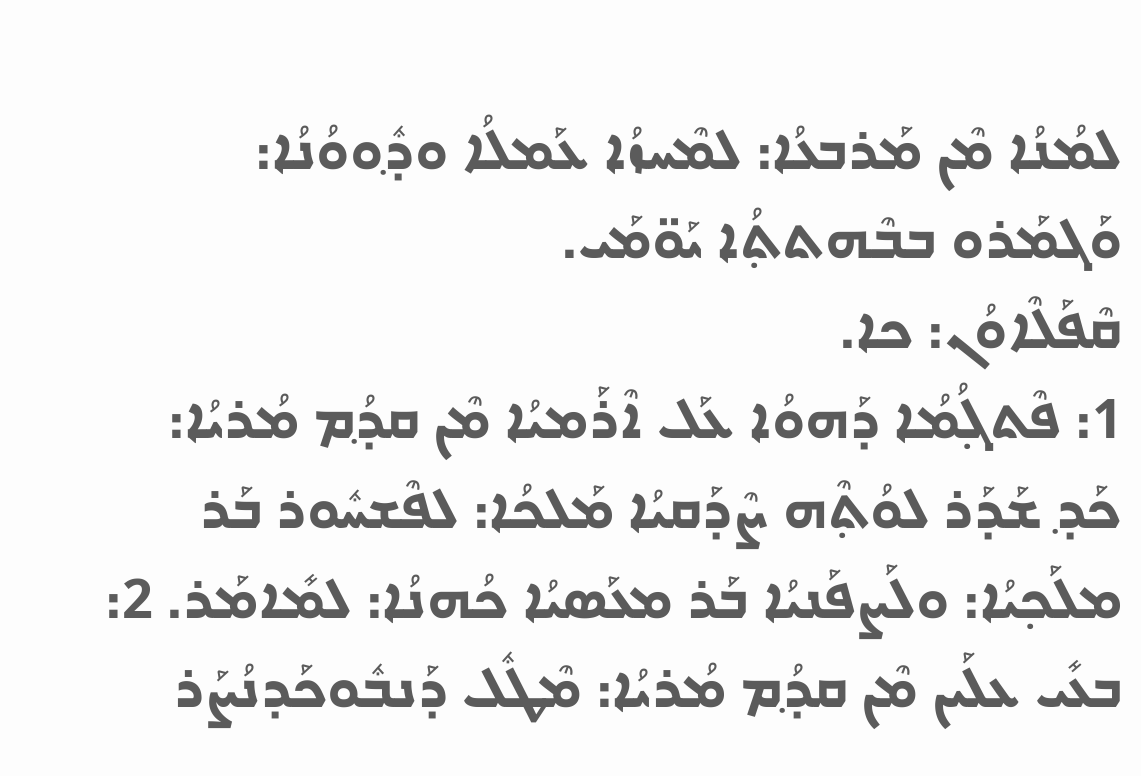ܠܡܳܢܳܐ ܡܶܢ ܡܰܪܒܥܳܐ: ܠܡܶܚܙܳܐ ܥܰܡܠܳܐ ܘܕ݂ܽܘܘܳܢܳܐ: ܘܰܓܡܰܪܘ ܒܒܶܗܬܬ݂ܳܐ ܝܰܘ̈ܡܰܝ.
ܩܶܦܰܠܶܐܘܳܢ: ܟܐ.
1: ܦܶܬܓ݂ܳܡܳܐ ܕܰܗܘܳܐ ܥܰܠ ܐܶܪܰܡܝܳܐ ܡܶܢ ܩܕ݂ܳܡ ܡܳܪܝܳܐ: ܟܰܕ݂ ܫܰܕܰܪ ܠܘܳܬ݂ܶܗ ܨܶܕܰܩܝܳܐ ܡܰܠܟܳܐ: ܠܦܶܫܚܽܘܪ ܒܰܪ ܡܠܰܟ݂ܝܳܐ: ܘܠܰܨܦܰܢܝܳܐ ܒܰܪ ܡܥܰܣܝܳܐ ܟܳܗܢܳܐ: ܠܡܺܐܡܰܪ. 2: ܒܥܺܝ ܥܠܰܝܢ ܡܶܢ ܩܕ݂ܳܡ ܡܳܪܝܳܐ: ܡܶܛܽܠ ܕܰܢܒܽܘܟܰܕܢܳܨܰܪ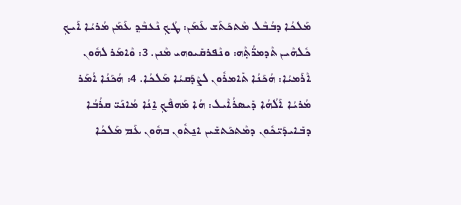ܡܰܠܟܳܐ ܕܒܳܒܶܠ ܡܶܬܟܰܬܰܫ ܥܰܡܰܢ: ܛܳܟ݂ ܢܶܥܒܶܕ݂ ܥܰܡܰܢ ܡܳܪܝܳܐ ܐܰܝܟ݂ ܟܽܠܗܶܝܢ ܬܶܕܡܖ̈ܳܬ݂ܶܗ: ܘܢܶܦܪܩܺܝܘܗܝ ܡܶܢܢ. 3: ܘܶܐܡܰܪ ܠܗܽܘܢ ܐܶܪܰܡܝܳܐ: ܗܳܟܰܢܳܐ ܬܺܐܡܪܽܘܢ ܠܨܶܕܰܩܝܳܐ ܡܰܠܟܳܐ. 4: ܗܳܟܰܢܳܐ ܐܳܡܰܪ ܡܳܪܝܳܐ ܐܰ‌ܠܳܗܳܐ ܕܺܝܣܪܳܐܶܝܠ: ܗܳܐ ܡܰܗܦܶܟ݂ ܐ̱ܢܳܐ ܡܳܐܢܰܝ̈ ܩܪܳܒܳܐ ܕܒܺܐܝܕܰܝ̈ܟܽܘܢ ܕܡܶܬܟܰܬܫܺܝܢ ܐܢ̱ܬܽܘܢ ܒܗܽܘܢ ܥܰܡ ܡܰܠܟܳܐ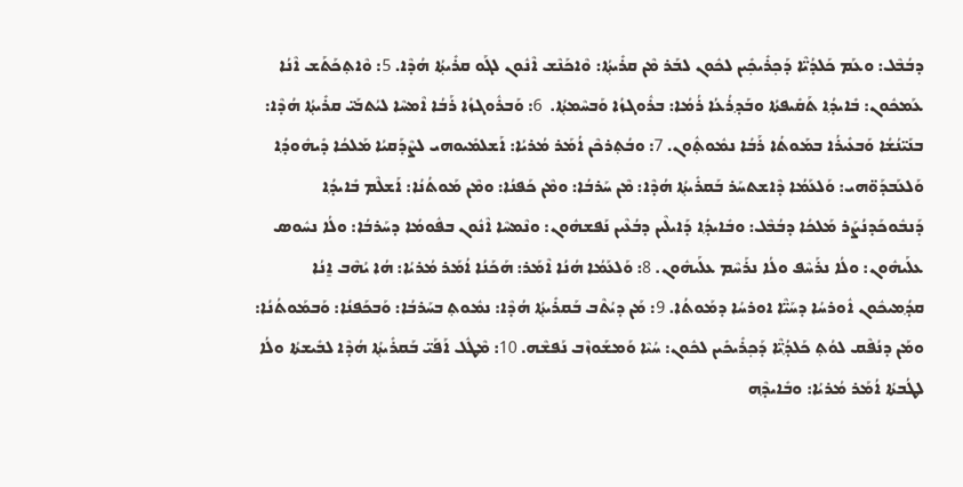ܕܒܳܒܶܠ: ܘܥܰܡ ܟܰܠܕܳܝ̈ܶܐ ܕܰܟ݂ܪܺܝܟ݂ܺܝܢ ܠܟܽܘܢ ܠܒܰܪ ܡܶܢ ܩܪܺܝܬ݂ܳܐ: ܘܶܐܟܰܢܶܫ ܐܶܢܽܘܢ ܠܓܰܘ ܩܪܺܝܬ݂ܳܐ ܗܳܕܶܐ. 5: ܘܶܐܬ݂ܟܰܬܰܫ ܐܶܢܳܐ ܥܰܡܟܽܘܢ: ܒܺܐܝܕ݂ܳܐ ܬܰܩܺܝܦܬܳܐ ܘܒܰܕ݂ܪܳܥܳܐ ܪܳܡܳܐ: ܒܪܽܘܓܙܳܐ ܘܰܒܚܶܡܬ݂ܳܐ.  6: ܘܰܒܪܽܘܓܙܳܐ ܪܰܒܳܐ ܐܶܡܚܶܐ ܠܝܳܬܒܰܝ̈ ܩܪܺܝܬ݂ܳܐ ܗܳܕܶܐ: ܒܢܰܝ̈ܢܳܫܳܐ ܘܰܒܥܺܝܪܳܐ ܒܡܰܘܬܳܐ ܪܰܒܳܐ ܢܡܽܘܬ݂ܽܘܢ. 7: ܘܒܳܬ݂ܪܟܶܢ ܐܳܡܰܪ ܡܳܪܝܳܐ: ܐܰܫܠܡܺܝܘܗܝ ܠܨܶܕܰܩܝܳܐ ܡܰܠܟܳܐ ܕܺܝܗܽܘܕ݂ܳܐ ܘܰܠܥܰܒܕܰܘ̈ܗܝ: ܘܰܠܥܰܡܳܐ ܕܶܐܫܬܚܰܪ ܒܰܩܪܺܝܬ݂ܳܐ ܗܳܕܶܐ: ܡܶܢ ܚܰܪܒܳܐ: ܘܡܶܢ ܟܰܦܢܳܐ: ܘܡܶܢ ܡܰܘܬܳܢܳܐ: ܐܰܫܠܶܡ ܒܺܐܝܕ݂ܳܐ ܕܰܢܒܽܘܟܰܕܢܳܨܰܪ ܡܰܠܟܳܐ ܕܒܳܒܶܠ: ܘܒܺܐܝܕ݂ܳܐ ܕܰܐܝܠܶܝܢ ܕܒܳܥܶܝܢ ܢܰܦܫܗܽܘܢ: ܘܢܶܡܚܶܐ ܐܶܢܽܘܢ ܒܦܽܘܡܳܐ ܕܚܰܪܒܳܐ: ܘܠܳܐ ܢܚܽܘܣ ܥܠܰܝܗܽܘܢ: ܘܠܳܐ ܢܪܰܚܶܦ ܘܠܳܐ ܢܪܰܚܶܡ ܥܠܰܝܗܽܘܢ. 8: ܘܰܠܥܰܡܳܐ ܗܳܢܳܐ ܐܶܡܰܪ: ܗܰܟܰܢܳܐ ܐܳܡܰܪ ܡܳܪܝܳܐ: ܗܳܐ ܝܳܗܶܒ ܐ̱ܢܳܐ ܩܕ݂ܳܡܝܟܽܘܢ ܐܽܘܪܚܳܐ ܕܚܰܝ̈ܶܐ ܐܘܪܚܳܐ ܕܡܰܘܬܳܐ. 9: ܡܰܢ ܕܝܳܬܶܒ ܒܰܩܪܺܝܬ݂ܳܐ ܗܳܕܶܐ: ܢܡܽܘܬ݂ ܒܚܰܪܒܳܐ: ܘܰܒܟܰܦܢܳܐ: ܘܰܒܡܰܘܬܳܢܳܐ: ܘܡܰܢ ܕܢܳܦܶܩ ܠܘܳܬ݂ ܟܰܠܕ݂ܳܝ̈ܶܐ ܕܰܟ݂ܪܺܝܟܺܝܢ ܠܟܽܘܢ: ܚܳܝܶܐ ܘܰܡܫܰܘܙܶܒ ܢܰܦܫܶܗ. 10: ܡܶܛܽܠ ܐܰܦܰܝ̈ ܒܰܩܪܺܝܬ݂ܳܐ ܗܳܕܶܐ ܠܒܺܝܫܬܳܐ ܘܠܳܐ ܠܛܳܒܬܳܐ ܐܳܡܰܪ ܡܳܪܝܳܐ: ܘܒܺܐܝܕ݂ܶܗ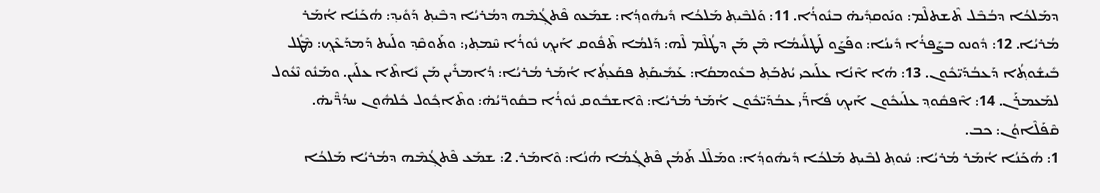ܕܡܰܠܟܳܐ ܕܒܳܒܶܠ ܬܶܫܬܠܶܡ: ܘܢܰܘܩܕ݂ܺܝܗ̇ ܒܢܽܘܪܳܐ. 11: ܘܰܠܒܶܝܬ݂ ܡܰܠܟܳܐ ܕܺܝܗܽܘܕ݂ܳܐ: ܫܡܰܥܘ ܦܶܬܓ݂ܳܡܶܗ ܕܡܳܪܝܳܐ ܕܒܶܝܬ݂ ܕܰܘܺܝܕ݂: ܗܳܟܰܢܳܐ ܐܳܡܰܪ ܡܳܪܝܳܐ. 12: ܕܽܘܢܘ ܒܨܰܦܪܳܐ ܕܺܝܢܳܐ: ܘܦܰܨܰܘ ܠܰܛܠܺܝܡܳܐ ܡܶܢ ܡܰܢ ܕܛܳܠܶܡ ܠܶܗ: ܕܰܠܡܳܐ ܬܶܦܽܘܩ ܐܰܝܟ݂ ܢܽܘܪܳܐ ܚܶܡܬ݂ܝ: ܘܬܰܘܩܶܕ݂ ܘܠܰܝܬ ܕܰܡܕܰܥܶܟ݂: ܡܶܛܽܠ ܒܺܝܫܽܘܬ݂ܳܐ ܕܰܥܒܳܕܰܝ̈ܟܽܘܢ. 13: ܗܳܐ ܐܶܢܳܐ ܥܠܰܝܟܝ ܝܳܬܒܰܬ݂ ܒܥܽܘܡܩܳܐ: ܥܰܡܺܝܩܰܬ݂ ܦܩܰܥܬ݂ܳܐ ܐܳܡܰܪ ܡܳܪܝܳܐ: ܕܳܐܡܪܺܝܢ ܡܰܢ ܢܺܐܬܶܐ ܥܠܰܝܢ. ܘܡܰܢܽܘ ܢܶܥܽܘܠ ܠܡܰܥܡܪܰܢ. 14: ܐܶܦܩܽܘܕ݂ ܥܠܰܝܟܽܘܢ ܐܰܝܟ݂ ܦܺܐܖ̈ܰܝ ܥܒܳܕܰܝ̈ܟܽܘܢ ܐܳܡܰܪ ܡܳܪܝܳܐ: ܘܶܐܫܒܽܘܩ ܢܽܘܪܳܐ ܒܩܽܘܖ̈ܝܳܗ̇: ܘܬܶܐܟ݂ܽܘܠ ܟܽܠܗܽܘܢ ܚܕܳܖ̈ܶܝܗ̇.
ܩܶܦܰܠܶܐܘܳܢ: ܟܒ.
1: ܗܳܟܰܢܳܐ ܐܳܡܰܪ ܡܳܪܝܳܐ: ܚܽܘܬ݂ ܠܒܶܝܬ݂ ܡܰܠܟܳܐ ܕܺܝܗܽܘܕ݂ܳܐ: ܘܡܰܠܶܠ ܬܰܡܳܢ ܦܶܬܓ݂ܳܡܳܐ ܗܳܢܳܐ: ܘܶܐܡܰܪ. 2: ܫܡܰܥ ܦܶܬܓ݂ܳܡܶܗ ܕܡܳܪܝܳܐ ܡܰܠܟܳܐ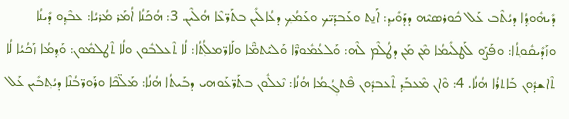ܕܺܝܗܽܘܕ݂ܳܐ ܕܝܳܬܶܒ ܥܰܠ ܟܽܘܪܣܝܶܗ ܕܕܰܘܺܝܕ݂: ܐܰܢ̱ܬ ܘܥܰܒܕܰܝ̈ܟ ܘܥܰܡܳܟ݂ ܕܥܳܐܠܺܝܢ ܒܬܰܖ̈ܥܶܐ ܗܳܠܶܝܢ. 3: ܗܳܟܰܢܳܐ ܐܳܡܰܪ ܡܳܪܝܳܐ: ܥܒܶܕ݂ܘ ܕܺܝܢܳܐ ܘܙܰܕܺܝܩܽܘܬ݂ܳܐ: ܘܦܰܨܰܘ ܠܰܛܠܺܝܡܳܐ ܡܶܢ ܡܰܢ ܕܛܳܠܶܡ ܠܶܗ: ܘܰܠܥܳܡܽܘܖ̈ܶܐ ܘܰܠܝܰܬܡ̈ܶܐ ܘܠܰܐܖ̈ܡܠܳܬ݂ܳܐ: ܠܳܐ ܬܶܥܠܒܽܘܢ ܘܠܳܐ ܬܶܛܠܡܽܘܢ: ܘܰܕ݂ܡܳܐ ܙܰܟܳܝܳܐ ܠܳܐ ܬܶܐܫܕܽܘܢ ܒܰܐܬܪܳܐ ܗܳܢܳܐ. 4: ܘܶܐܢ ܡܶܥܒܰܕ݂ ܬܶܥܒܕܽܘܢ ܦܶܬܓ݂ܳܡܳܐ ܗܳܢܳܐ: ܢܶܥܠܽܘܢ ܒܬܰܖ̈ܥܰܘܗܝ ܕܒܰܝܬܳܐ ܗܳܢܳܐ: ܡܰܠ̈ܟܶܐ ܘܪܰܘܖ̈ܒܳܢܶܐ ܕܝܳܬ݂ܒܺܝܢ ܥܰܠ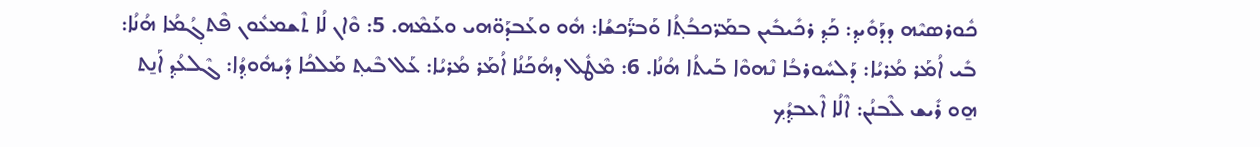ܟܽܘܪܣܝܶܗ ܕܕܰܘܺܝܕ݂: ܟܰܕ݂ ܪܟܺܝܒܺܝܢ ܒܡܰܖ̈ܟܒܳܬ݂ܳܐ ܘܰܒܖ̈ܰܟܫܳܐ: ܗܽܘ ܘܥܰܒܕܰܘ̈ܗܝ ܘܥܰܡܶܗ. 5: ܘܶܐܢ ܠܳܐ ܬܶܫܡܥܽܘܢ ܦܶܬܓ݂ܳܡܳܐ ܗܳܢܳܐ: ܒܺܝ ܐܳܡܰܪ ܡܳܪܝܳܐ: ܕܰܠܚܽܘܪܒܳܐ ܢܶܗܘܶܐ ܒܰܝܬܳܐ ܗܳܢܳܐ. 6: ܡܶܛܽܠ ܕܗܳܟܰܢܳܐ ܐܳܡܰܪ ܡܳܪܝܳܐ: ܥܰܠ ܒܶܝܬ݂ ܡܰܠܟܳܐ ܕܺܝܗܽܘܕ݂ܳܐ: ܓܶܠܥܳܕ݂ ܐܰܢ̱ܬ ܗ̱ܘ ܪܺܝܫ ܠܶܒܢܳܢ: ܐܶܠܳܐ ܐܶܥܒܕ݂ܳܟ݂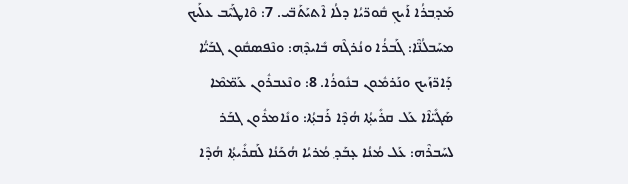ܡܰܕ݂ܒܪܳܐ ܐܰܝܟ݂ ܩܽܘܖ̈ܝܳܐ ܕܠܳܐ ܐܶܬܝܰܬܰܒ̈ܝ. 7: ܘܶܐܛܰܝܶܒ ܥܠܰܝܟ ܡܚܰܒܠܳܢ̈ܶܐ: ܓܰܒܪܳܐ ܘܢܳܪܓܶܗ ܒܺܐܝܕ݂ܶܗ: ܘܢܶܦܣܩܽܘܢ ܓܒܰܝ̈ܳܐ ܕܰܐܖ̈ܙܰܝܟ ܘܢܰܪܡܽܘܢ ܒܢܽܘܪܳܐ. 8: ܘܢܶܥܒܪܽܘܢ ܥܰܡ̈ܡܶܐ ܣܰܓܺܝ̈ܐܶܐ ܥܰܠ ܩܪܺܝܬ݂ܳܐ ܗܳܕܶܐ ܪܰܒܬ݂ܳܐ: ܘܢܺܐܡܪܽܘܢ ܓܒܰܪ ܠܚܰܒܪܶܗ: ܥܰܠ ܡܳܢܳܐ ܥ̣ܒܰܕ݂ ܡܳܪܝܳܐ ܗܳܟܰܢܳܐ ܠܰܩܪܺܝܬ݂ܳܐ ܗܳܕܶܐ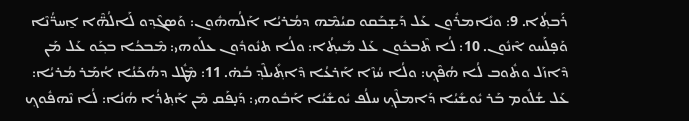ܪܰܒܬ݂ܳܐ. 9: ܘܢܺܐܡܪܽܘܢ ܥܰܠ ܕܰܫ̣ܒܰܩܘ ܩܝܳܡܶܗ ܕܡܳܪܝܳܐ ܐܰܠܳܗܗܽܘܢ: ܘܰܣܓܶܕ݂ܘ ܠܰܐܠܳܗ̈ܶܐ ܐ̱ܚܖ̈ܳܢܶܐ ܘܰܦ̣ܠܰܚܘ ܐܶܢܽܘܢ. 10: ܠܳܐ ܬܶܒܟܽܘܢ ܥܰܠ ܡܺܝܬ݂ܳܐ: ܘܠܳܐ ܬܢܽܘܕܽܘܢ ܥܠܰܘܗܝ: ܡܶܒܟܳܐ ܒܟ݂ܰܘ ܥܰܠ ܡܰܢ ܕܶܐܙܰܠ ܘܬܽܘܒ ܠܳܐ ܗܳܦܶܟ݂: ܘܠܳܐ ܚܳܙܶܐ ܐܰܪܥܳܐ ܕܶܐܬ݂ܺܝܠܶܕ݂ ܒܳܗ̇. 11: ܡܶܛܽܠ ܕܗܳܟܰܢܳܐ ܐܳܡܰܪ ܡܳܪܝܳܐ: ܥܰܠ ܫܳܠܽܘܡ ܒܰܪ ܝܽܘܫܺܝܳܐ ܕܰܐܡܠܶܟ݂ ܚܠܳܦ ܝܽܘܫܺܝܳܐ ܐܰܒܽܘܗܝ: ܕܰܢ̣ܦܰܩ ܡܶܢ ܐܰܬ݂ܪܳܐ ܗܳܢܳܐ: ܠܳܐ ܢܶܗܦܽܘܟ݂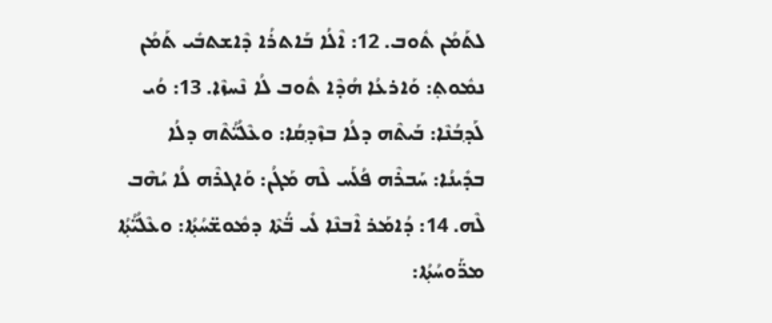ܠܬܰܡܳܢ ܬܽܘܒ. 12: ܐܶܠܳܐ ܒܰܐܬܪܳܐ ܕܶܐܫܬܒܺܝ ܬܰܡܳܢ ܢܡܽܘܬ݂: ܘܰܐܪܥܳܐ ܗܳܕܶܐ ܬܽܘܒ ܠܳܐ ܢܶܚܙܶܐ. 13: ܘܳܝ ܠܰܕ݂ܒܳܢܶܐ: ܒܰܝܬܶܗ ܕܠܳܐ ܒܙܶܕ݂ܩܳܐ: ܘܥܶܠܳܝ̈ܳܬܶܗ ܕܠܳܐ ܒܕܺܝܢܳܐ: ܚܰܒܪܶܗ ܦܳܠܰܚ ܠܶܗ ܡܰܓܳܢ: ܘܰܐܓܪܶܗ ܠܳܐ ܝܳܗܶܒ ܠܶܗ. 14: ܕܳܐܡܰܪ ܐܶܒܢܶܐ ܠܺܝ ܒ̈ܳܬܶܐ ܕܡܽܘܫ̈ܚܳܬ݂ܳܐ: ܘܥܶܠܳܝ̈ܳܬ݂ܳܐ ܡܖ̈ܰܘܚܳܬ݂ܳܐ: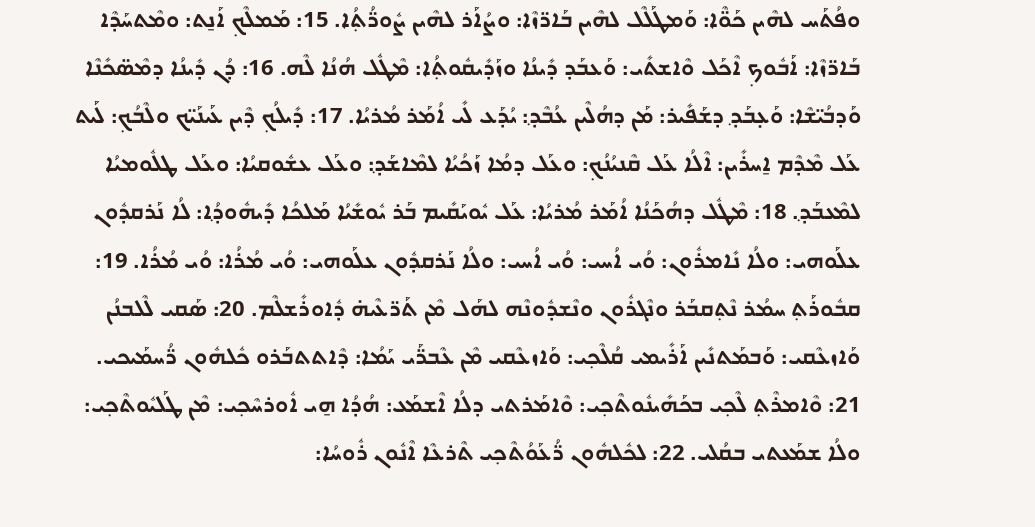ܘܦܳܬܰܚ ܠܗܶܝܢ ܟܰܘ̈ܶܐ: ܘܰܡܛܰܠܶܠ ܠܗܶܝܢ ܒܰܐܖ̈ܙܶܐ: ܘܨܳܐܰܪ ܠܗܶܝܢ ܨܽܘܖ̈ܳܬ݂ܳܐ. 15: ܡܰܡܠܶܟ݂ ܐܰܢ̱ܬ: ܘܡܶܬܚܰܕܶܐ ܒܰܐܖ̈ܙܶܐ: ܐܰܒܽܘܟ݂ ܐܶܟܰܠ ܘܶܐܫܬܺܝ: ܘܰܥܒܰܕ ܕܺܝܢܳܐ ܘܙܰܕܺܝܩܽܘܬ݂ܳܐ: ܡܶܛܽܠ ܗܳܢܳܐ ܠܶܗ. 16: ܕܳܢ ܕܺܝܢܳܐ ܕܡܶܣ̈ܟܺܢܶܐ ܘܰܕܒܳܝ̈ܫܶܐ: ܘܰܥ̣ܒܰܕ݂ ܕܫܰܦܺܝܪ: ܡܰܢ ܕܗܳܠܶܝܢ ܥܳܒܶܕ݂: ܝܳܕܰܥ ܠܺܝ ܐܳܡܰܪ ܡܳܪܝܳܐ. 17: ܕܺܝܠܳܟ݂ ܕܶܝܢ ܥܰܝܢܰܝ̈ܟ ܘܠܶܒܳܟ݂: ܠܰܝܬ ܥܰܠ ܡܶܕܶܡ ܐ̱ܚܪܺܝܢ: ܐܶܠܳܐ ܥܰܠ ܩܶܢܝܳܢܳܟ݂: ܘܥܰܠ ܕܡܳܐ ܙܰܟܳܝܳܐ ܠܡܶܐܫܰܕ݂: ܘܥܰܠ ܥܫܽܘܩܝܳܐ: ܘܥܰܠ ܛܠܽܘܡܝܳܐ ܠܡܶܥܒܰܕ݂. 18: ܡܶܛܽܠ ܕܗܳܟܰܢܳܐ ܐܳܡܰܪ ܡܳܪܝܳܐ: ܥܰܠ ܝܽܘܝܰܩܺܝܡ ܒܰܪ ܝܽܘܫܺܝܳܐ ܡܰܠܟܳܐ ܕܺܝܗܽܘܕ݂ܳܐ: ܠܳܐ ܢܰܪܩܕܽܘܢ ܥܠܰܘܗܝ: ܘܠܳܐ ܢܺܐܡܪܽܘܢ: ܘܳܝ ܐܳܚܝ: ܘܳܝ ܐܳܚܝ: ܘܠܳܐ ܢܰܪܩܕܽܘܢ ܥܠܰܘܗܝ: ܘܳܝ ܡܳܪܳܐ: ܘܳܝ ܡܳܪܳܐ. 19: ܩܒܽܘܪܰܬ݂ ܚܡܳܪ ܢܶܬ݂ܩܒܰܪ ܘܢܶܓܪܽܘܢ ܘܢܶܫܕܽܘܢܶܗ ܠܗܰܠ ܡܶܢ ܬܰܖ̈ܥܶܝܗ̇ ܕܽܐܘܪܺܫܠܶܡ. 20: ܣܰܩܝ ܠܶܠܒܢܳܢ ܘܰܐܙܥܶܩܝ: ܘܰܒܡܰܬܢܺܝܢ ܐܰܪܺܝܡܝ ܩܳܠܶܟ݂ܝ: ܘܰܐܙܥܶܩܝ ܡܶܢ ܥܶܒܖ̈ܰܝ ܝܰܡܳܐ: ܕܶܐܬܬܒܰܪܘ ܟܽܠܗܽܘܢ ܖ̈ܳܚܡܰܝܟܝ. 21: ܘܶܐܡܪܶܬ݂ ܠܶܟ݂ܝ ܒܟܰܗܺܝܢܽܘܬܶܟ݂ܝ: ܘܶܐܡܰܪܬܝ ܕܠܳܐ ܐܶܫܡܰܥ: ܗܳܕܳܐ ܗ̱ܝ ܐܽܘܪܚܶܟ݂ܝ: ܡܶܢ ܛܰܠܝܽܘܬܶܟ݂ܝ: ܘܠܳܐ ܫܡܰܥܬܝ ܒܩܳܠܝ. 22: ܠܟܽܠܗܽܘܢ ܖ̈ܳܥܰܘܳܬܶܟ݂ܝ ܬܶܪܥܶܐ ܐܶܢܽܘܢ ܪܽܘܚܳܐ: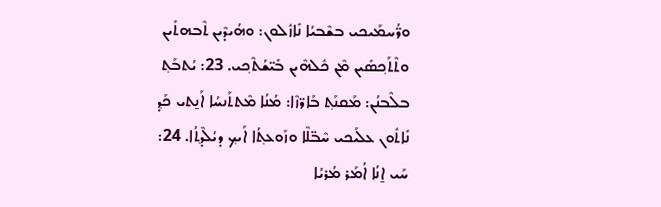ܘܖ̈ܳܚܡܰܝܟܝ ܒܫܶܒܝܳܐ ܢܺܐܙܽܠܘܢ: ܘܗܳܝܕܶܝܢ ܬܶܒܗܬܺܝܢ ܘܬܶܬܰܟ݂ܣܺܝܢ ܡܶܢ ܟܽܠܗܶܝܢ ܒܺܝ̈ܫܳܬܶܟ݂ܝ. 23: ܝܳܬܒܰܬ݂ ܒܠܶܒܢܳܢ: ܡܰܩܢܰܬ݂ ܒܰܐܖ̈ܙܶܐ: ܡܳܢܳܐ ܡܶܬܬܰܢܚܳܐ ܐܰܢ̱ܬܝ ܟܰܕ݂ ܢܺܐܬܽܘܢ ܥܠܰܝܟܝ ܚܶܒ̈ܠܶܐ ܘܙܰܘܥܬ݂ܳܐ ܐܰܝܟ݂ ܕܝܳܠܶܕܬ݂ܳܐ. 24: ܚܰܝ ܐ̱ܢܳܐ ܐܳܡܰܪ ܡܳܪܝܳܐ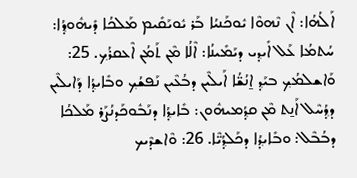ܐܰ‌ܠܳܗܳܐ: ܐܶܢ ܢܶܗܘܶܐ ܝܽܘܟܰܢܝܳܐ ܒܰܪ ܝܽܘܝܰܩܺܝܡ ܡܰܠܟܳܐ ܕܺܝܗܽܘܕ݂ܳܐ: ܚܳܬܡܳܐ ܥܰܠ ܐܺܝܕ݂ܝ ܕܝܰܡܺܝܢܳܐ: ܐܶܠܳܐ ܡܶܢ ܬܰܡܳܢ ܐܶܥܩܪܳܟ݂. 25: ܘܰܐܫܠܡܳܟ݂ ܒܝܰܕ݂ ܐ̱ܢܳܫ̈ܳܐ ܐܰܝܠܶܝܢ ܕܒܳܥܶܝܢ ܢܰܦܫܳܟ݂ ܘܒܺܐܝܕ݂ܳܐ ܕܰܐܝܠܶܝܢ ܕܕ݂ܳܚܶܠ ܐܰܢ̱ܬ ܡܶܢ ܩܕ݂ܳܡܝܗܽܘܢ: ܒܺܐܝܕ݂ܳܐ ܕܢܰܒܽܘܟܰܕܢܳܨܰܪ ܡܰܠܟܳܐ ܕܒܳܒܶܠ: ܘܒܺܐܝܕ݂ܳܐ ܕܟܰܠܕ݂ܳܝ̈ܶܐ. 26: ܘܶܐܫܕܶܝܟ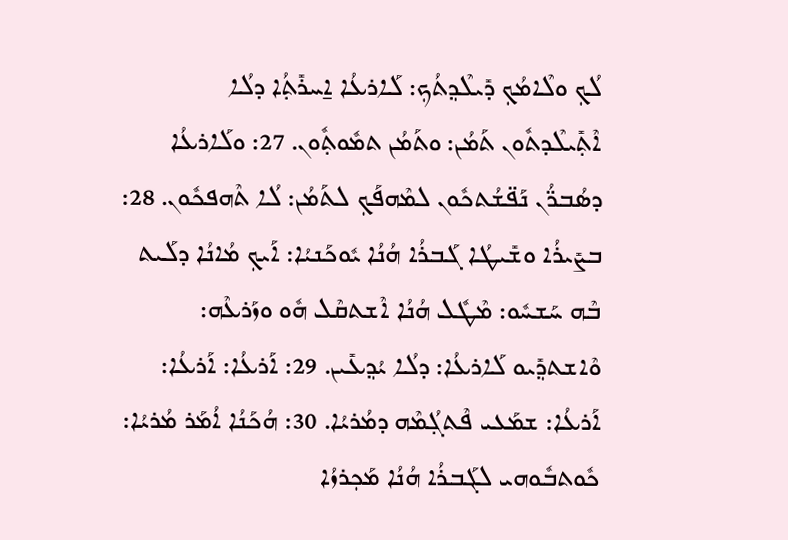ܠܳܟ݂ ܘܠܶܐܡܳܟ݂ ܕܺܝܠܶܕ݂ܬܳܟ݂: ܠܰܐܪܥܳܐ ܐ̱ܚܪܺܬ݂ܳܐ ܕܠܳܐ ܐܶܬ݂ܺܝܠܶܕܬܽܘܢ ܬܰܡܳܢ: ܘܬܰܡܳܢ ܬܡܽܘܬ݂ܽܘܢ. 27: ܘܠܰܐܪܥܳܐ ܕܣܳܒܖ̈ܳܢ ܢܰܦ̈ܫܳܬܟܽܘܢ ܠܡܶܗܦܰܟ݂ ܠܬܰܡܳܢ: ܠܳܐ ܬܶܗܦܟܽܘܢ. 28: ܒܨܺܝܪܳܐ ܘܫܺܝܛܳܐ ܓܰܒܪܳܐ ܗܳܢܳܐ ܝܽܘܟܰܢܝܳܐ: ܐܰܝܟ݂ ܡܳܐܢܳܐ ܕܠܰܝܬ ܒܶܗ ܚܰܫܚܽܘ: ܡܶܛܽܠ ܗܳܢܳܐ ܐܶܫܬܩܶܠ ܗܽܘ ܘܙܰܪܥܶܗ: ܘܶܐܫܬܕ݂ܺܝܘ ܠܰܐܪܥܳܐ: ܕܠܳܐ ܝܳܕ݂ܥܺܝܢ. 29: ܐܰܪܥܳܐ: ܐܰܪܥܳܐ: ܐܰܪܥܳܐ: ܫܡܰܥܝ ܦܶܬܓ݂ܳܡܶܗ ܕܡܳܪܝܳܐ. 30: ܗܳܟܰܢܳܐ ܐܳܡܰܪ ܡܳܪܝܳܐ: ܟܽܘܬܒܽܘܗܝ ܠܓܰܒܪܳܐ ܗܳܢܳܐ ܡܰܟ݂ܪܙܳܐ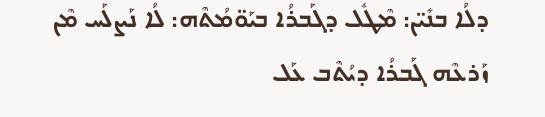ܕܠܳܐ ܒܢܺܝ̈ܢ: ܡܶܛܽܠ ܕܓܰܒܪܳܐ ܒܝܰܘ̈ܡܳܬܶܗ: ܠܳܐ ܢܰܨܠܰܚ ܡܶܢ ܙܰܪܥܶܗ ܓܰܒܪܳܐ ܕܝܳܬܶܒ ܥܰܠ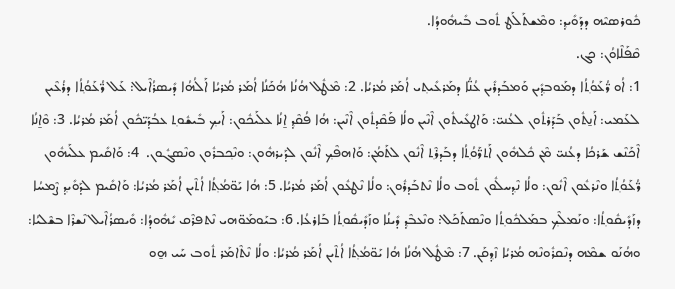ܟܽܘܪܣܝܶܗ ܕܕܰܘܺܝܕ݂: ܘܡܶܫܬܰܠܰܛ ܬܽܘܒ ܒܺܝܗܽܘܕܳܐ.
ܩܶܦܰܠܶܐܘܳܢ: ܟܓ.
1: ܐܳܘ ܖ̈ܳܥܰܘܳܬ݂ܳܐ ܕܡܰܘܒܕ݂ܺܝܢ ܘܰܡܒܰܕܪܺܝܢ ܥܳܢ̈ܳܐ ܕܡܰܪܥܺܝܬ݂ܝ ܐܳܡܰܪ ܡܳܪܝܳܐ. 2: ܡܶܛܽܠ ܗܳܢܳܐ ܗܳܟܰܢܳܐ ܐܳܡܰܪ ܡܳܪܝܳܐ ܐܰ‌ܠܳܗܳܐ ܕܺܝܣܪܳܐܶܝܠ: ܥܰܠ ܖ̈ܳܥܰܘܳܬ݂ܳܐ ܕܪܳܥܶܝܢ ܠܥܰܡܝ: ܐܰܢ̱ܬܽܘܢ ܒܰܕܰܪܬܽܘܢ ܠܥܳܢܝ̈: ܘܰܐܛܥܺܝܬܽܘܢ ܐܶܢܶܝܢ ܘܠܳܐ ܦܰܩܶܕܬܽܘܢ ܐܶܢܶܝܢ: ܗܳܐ ܦܳܩܶܕ݂ ܐ̱ܢܳܐ ܥܠܰܝܟܽܘܢ: ܐܰܝܟ݂ ܒܺܝܫܽܘܬ݂ ܥܒܳܕܰܝ̈ܟܽܘܢ ܐܳܡܰܪ ܡܳܪܝܳܐ. 3: ܘܶܐ̱ܢܳܐ ܐܶܟܰܢܶܫ ܫܰܪܟܳܐ ܕܥܳܢܝ̈ ܡܶܢ ܟܽܠܗܽܘܢ ܐܰܬܖ̈ܰܘܳܬ݂ܳܐ ܕܒܰܕܪܶܬ݂ ܐܶܢܽܘܢ ܠܬܰܡܳܢ: ܘܰܐܗܦܶܟ݂ ܐܶܢܽܘܢ ܠܕܰܝܪܗܽܘܢ: ܘܢܶܟ݂ܒܪܽܘܢ ܘܢܶܣܓܽܘܢ.  4: ܘܰܐܩܺܝܡ ܥܠܰܝܗܽܘܢ ܖ̈ܳܥܰܘܳܬ݂ܳܐ ܘܢܶܪܥܽܘܢ ܐܶܢܽܘܢ: ܘܠܳܐ ܢܶܕ݂ܚܠܽܘܢ ܬܽܘܒ ܘܠܳܐ ܢܶܬܒܰܕܪܽܘܢ: ܘܠܳܐ ܢܶܛܥܽܘܢ ܐܳܡܰܪ ܡܳܪܝܳܐ. 5: ܗܳܐ ܝܰܘ̈ܡܳܬ݂ܳܐ ܐܳܬܶܝܢ ܐܳܡܰܪ ܡܳܪܝܳܐ: ܘܰܐܩܺܝܡ ܠܕܰܘܺܝܕ݂ ܨܶܡܚܳܐ ܕܙܰܕܺܝܩܽܘܬ݂ܳܐ: ܘܢܰܡܠܶܟ݂ ܒܡܰܠܟܽܘܬ݂ܳܐ ܘܢܶܣܬܰܟܰܠ: ܘܢܶܥܒܶܕ݂ ܕܺܝܢܳܐ ܘܙܰܕܺܝܩܽܘܬ݂ܳܐ ܒܰܐܪܥܳܐ. 6: ܒܝܰܘܡܰܘ̈ܗܝ ܢܶܬܦܪܶܩ ܝܺܗܽܘܕܳܐ: ܘܺܝܣܪܳܐܶܝܠ ܢܶܫܪܶܐ ܒܫܶܠܝܳܐ: ܘܗܳܢܰܘ ܫܡܶܗ ܕܢܶܩܪܽܘܢܶܗ ܡܳܪܝܳܐ ܙܶܕ݂ܩܰܢ. 7: ܡܶܛܽܠ ܗܳܢܳܐ ܗܳܐ ܝܰܘ̈ܡܳܬ݂ܳܐ ܐܳܬܶܝܢ ܐܳܡܰܪ ܡܳܪܝܳܐ: ܘܠܳܐ ܢܶܬܶܐܡܰܪ ܬܽܘܒ ܚܰܝ ܗ̱ܘ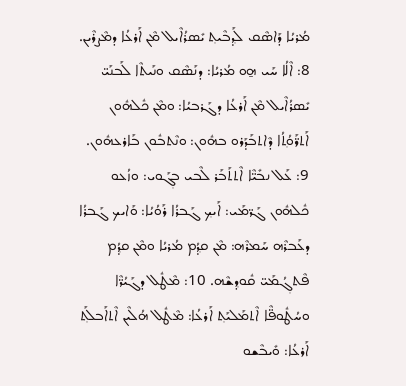ܡܳܪܝܳܐ ܕܰܐܣܶܩ ܠܰܕ݂ܒܶܝܬ݂ ܝܺܣܪܳܐܶܝܠ ܡܶܢ ܐܰܪܥܳܐ ܕܡܶܨܪܶܝܢ. 8: ܐܶܠܳܐ ܚܰܝ ܗ̱ܘ ܡܳܪܝܳܐ: ܕܢܰܣܶܩ ܘܢܰܝܬܶܐ ܠܰܒܢܰܝ̈ ܝܺܣܪܳܐܶܝܠ ܡܶܢ ܐܰܪܥܳܐ ܕܓܰܪܒܝܳܐ: ܘܡܶܢ ܟܽܠܗܽܘܢ ܐܰܬܖ̈ܰܘܳܬ݂ܳܐ ܕܶܐܬܒܰܕܰܪܘ ܒܗܽܘܢ: ܘܢܶܬܒܽܘܢ ܒܰܐܪܥܗܽܘܢ.  9: ܥܰܠ ܢܒܺܝ̈ܶܐ ܐܶܬܬܰܒܰܪ ܠܶܒܝ ܒܓ݂ܰܘܝ: ܘܙܳܥܘ ܟܽܠܗܽܘܢ ܓܰܖ̈ܡܰܝ: ܐܰܝܟ݂ ܓܰܒܪܳܐ ܪܰܘܳܝܳܐ: ܘܰܐܝܟ ܓܰܒܪܳܐ ܕܥܰܒܪܶܗ ܚܰܡܪܶܗ: ܡܶܢ ܩܕ݂ܳܡ ܡܳܪܝܳܐ ܘܡܶܢ ܩܕ݂ܳܡ ܦܶܬܓ݂ܳܡܰܝ̈ ܩܽܘܕ݂ܫܶܗ. 10: ܡܶܛܽܠ ܕܓܰܝܳܖ̈ܶܐ ܘܚܳܛܽܘܦ̈ܶܐ ܐܶܬܡܰܠܝܰܬ݂ ܐܰܪܥܳܐ: ܡܶܛܽܠ ܗܳܠܶܝܢ ܐܶܬܐܰܒܠܰܬ݂ ܐܰܪܥܳܐ: ܘܺܝܒܶܫܘ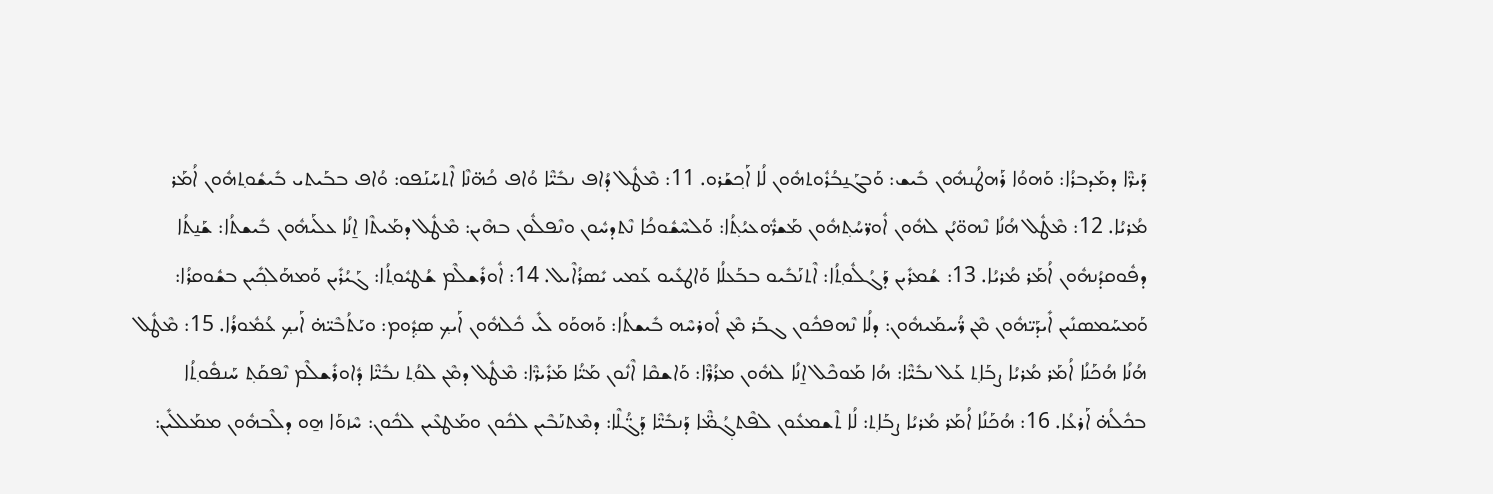ܕܰܝܖ̈ܶܐ ܕܡܰܕܒܪܳܐ: ܘܰܗܘܳܐ ܪܰܗܛܳܢܗܽܘܢ ܒܺܝܫ: ܘܰܒܓܰܢ̱ܒܳܪܽܘܬܗܽܘܢ ܠܳܐ ܐܰܟ݂ܫܰܪܘ. 11: ܡܶܛܽܠ ܕܳܐܦ ܢܒܺܝ̈ܶܐ ܘܳܐܦ ܟܳܗ̈ܢܶܐ ܐܶܬܚܰܢܰܦܘ: ܘܳܐܦ ܒܒܰܝܬܝ ܒܺܝܫܽܘܬ݂ܗܽܘܢ ܐܳܡܰܪ ܡܳܪܝܳܐ. 12: ܡܶܛܽܠ ܗܳܢܳܐ ܢܶܗܘ̈ܝܳܢ ܠܗܽܘܢ ܐܽܘܖ̈ܚܳܬ݂ܗܽܘܢ ܡܰܫܖ̈ܽܘܥܝܳܬ݂ܳܐ: ܘܰܠܚܶܫܽܘܟܳܐ ܢܶܬܕܚܽܘܢ ܘܢܶܦܠܽܘܢ ܒܗܶܝܢ: ܡܶܛܽܠ ܕܡܰܝܬܶܐ ܐ̱ܢܳܐ ܥܠܰܝܗܽܘܢ ܒܺܝܫܬܳܐ: ܫܰܢ̱ܬܳܐ ܕܦܽܘܩܕܳܢܗܽܘܢ ܐܳܡܰܪ ܡܳܪܝܳܐ. 13: ܫܳܡܪܺܝܢ ܕܰܓܳܠܽܘܬ݂ܳܐ: ܐܶܬܢܰܒܺܝܘ ܒܒܰܥܠܳܐ ܘܰܐܛܥܺܝܘ ܥܰܡܝ ܝܺܣܪܳܐܶܝܠ. 14: ܐܽܘܪܺܫܠܶܡ ܫܳܛܝܽܘܬ݂ܳܐ: ܓܰܝܳܪܺܝܢ ܘܰܡܗܰܠܟ݂ܺܝܢ ܒܫܽܘܩܪܳܐ: ܘܰܡܚܰܡܣܢܺܝܢ ܐܺܝܕܰܝ̈ܗܽܘܢ ܡܶܢ ܖ̈ܳܚܡܰܝܗܽܘܢ: ܕܠܳܐ ܢܶܗܦܟܽܘܢ ܓܒܰܪ ܡܶܢ ܐܽܘܪܚܶܗ ܒܺܝܫܬܳܐ: ܘܰܗܘܰܘ ܠܺܝ ܟܽܠܗܽܘܢ ܐܰܝܟ݂ ܣܕ݂ܽܘܡ: ܘܝܰܬܳܒܶܝ̈ܗ̇ ܐܰܝܟ݂ ܥܳܡܽܘܪܳܐ. 15: ܡܶܛܽܠ ܗܳܢܳܐ ܗܳܟܰܢܳܐ ܐܳܡܰܪ ܡܳܪܝܳܐ ܨܒܰܐܬ݂ ܥܰܠ ܢܒܺܝ̈ܶܐ: ܗܳܐ ܡܰܘܟܶܠ ܐ̱ܢܳܐ ܠܗܽܘܢ ܡܪܳܖ̈ܶܐ: ܘܰܐܫܩܶܐ ܐܶܢܽܘܢ ܡܰܝ̈ܳܐ ܡܰܪܺܝܖ̈ܶܐ: ܡܶܛܽܠ ܕܡܶܢ ܠܘܳܬ݂ ܢܒܺܝ̈ܶܐ ܕܽܐܘܪܺܫܠܶܡ ܢܶܦܩܰܬ݂ ܚܰܢܦܽܘܬ݂ܳܐ ܒܟܽܠܳܗ̇ ܐܰܪܥܳܐ. 16: ܗܳܟܰܢܳܐ ܐܳܡܰܪ ܡܳܪܝܳܐ ܨܒܰܐܬ݂: ܠܳܐ ܬܶܫܡܥܽܘܢ ܠܦܶܬܓ݂ܳܡ̈ܶܐ ܕܰܢܒܺܝ̈ܶܐ ܕܰܓ̈ܳܠܶܐ: ܕܡܶܬܢܰܒܶܝܢ ܠܟܽܘܢ ܘܡܰܛܥܶܝܢ ܠܟܽܘܢ: ܚܶܙܘܰܐ ܗ̱ܘ ܕܠܶܒܗܽܘܢ ܡܡܰܠܠܺܝܢ: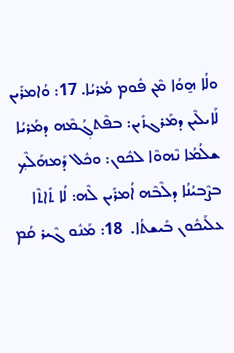ܘܠܳܐ ܗ̱ܘܳܐ ܡܶܢ ܦܽܘܡ ܡܳܪܝܳܐ. 17: ܘܳܐܡܪܺܝܢ ܠܰܐܝܠܶܝܢ ܕܡܰܪܓܙܺܝܢ: ܒܦܶܬܓ݂ܳܡܶܗ ܕܡܳܪܝܳܐ ܫܠܳܡܳܐ ܢܶܗܘܶܐ ܠܟܽܘܢ: ܘܟܽܠ ܕܰܡܗܰܠܶܟ݂ ܒܨܶܒܝܳܢܳܐ ܕܠܶܒܶܗ ܐܳܡܪܺܝܢ ܠܶܗ: ܠܳܐ ܬܺܐܬܶܐ ܥܠܰܝܟܽܘܢ ܒܺܝܫܬܳܐ.  18: ܡܰܢܽܘ ܓܶܝܪ ܩܳܡ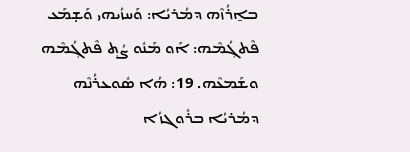ܒܐ̱ܪܳܙܶܗ ܕܡܳܪܝܳܐ: ܘܰܚܙܳܝܗܝ ܘܰܫ̣ܡܰܥ ܦܶܬܓ݂ܳܡܶܗ: ܐܰܘ ܡܰܢܽܘ ܨܳܬ݂ ܦܶܬܓ݂ܳܡܶܗ ܘܫܰܡܥܶܗ. 19: ܗܳܐ ܣܽܘܥܪܳܢܶܗ ܕܡܳܪܝܳܐ ܒܪܽܘܓܙܳܐ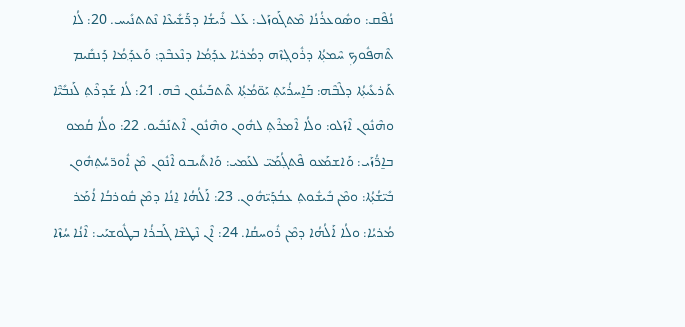ܢܳܦܶܩ: ܘܣܽܘܥܪܳܢܳܐ ܡܶܬܓܰܘܙܰܠ: ܥܰܠ ܪܺܝܫܳܐ ܕܖ̈ܰܫܺܝܥܶܐ ܢܶܬܬܢܺܝܚ. 20: ܠܳܐ ܬܶܗܦܽܘܟ݂ ܚܶܡܬ݂ܳܐ ܕܪܽܘܓ݂ܙܶܗ ܕܡܳܪܝܳܐ ܥܕ݂ܰܡܳܐ ܕܢܶܥܒܶܕ݂: ܘܰܥܕ݂ܰܡܳܐ ܕܰܢܩܺܝܡ ܬܰܪܥܺܝܬ݂ܳܐ ܕܠܶܒܶܗ: ܒܰܐ̱ܚܪܳܝܰܬ݂ ܝܰܘ̈ܡܳܬ݂ܳܐ ܬܶܬܒܰܝܢܽܘܢ ܒܶܗ. 21: ܠܳܐ ܫܰܕܪܶܬ݂ ܠܰܢܒܺܝ̈ܶܐ ܘܗܶܢܽܘܢ ܐܶܙܰܠܘ: ܘܠܳܐ ܐܶܡܪܶܬ݂ ܠܗܽܘܢ ܘܗܶܢܽܘܢ ܐܶܬܢܰܒܺܝܘ. 22: ܘܠܳܐ ܩܳܡܘ ܒܐ̱ܖ̈ܳܙܰܝ: ܘܰܐܫܡܰܥܘ ܦܶܬܓ݂ܳܡܰܝ̈ ܠܥܰܡܝ: ܘܰܐܬܺܝܒܘ ܐܶܢܽܘܢ ܡܶܢ ܐܽܘܖ̈ܚܳܬ݂ܗܽܘܢ ܒܺܝ̈ܫܳܬ݂ܳܐ: ܘܡܶܢ ܒܺܝܫܽܘܬ݂ ܥܒܳܕܰܝ̈ܗܽܘܢ. 23: ܐܰ‌ܠܳܗܳܐ ܐ̱ܢܳܐ ܕܡܶܢ ܩܽܘܪܒܳܐ ܐܳܡܰܪ ܡܳܪܝܳܐ: ܘܠܳܐ ܐܰ‌ܠܳܗܳܐ ܕܡܶܢ ܪܽܘܚܩܳܐ. 24: ܐܶܢ ܢܶܛܫܶܐ ܓܰܒܪܳܐ ܒܛܽܘܫܝܰܝ: ܐܶܢܳܐ ܚܳܙܶܐ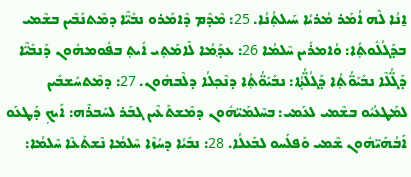ܐ̱ܢܳܐ ܠܶܗ ܐܳܡܰܪ ܡܳܪܝܳܐ ܚܰܝܠܬ݂ܳܢܳܐ. 25: ܡܶܕܶܡ ܕܶܐܡܰܪܘ ܢܒܺܝ̈ܶܐ ܕܡܶܬܢܰܒܶܝܢ ܒܫܶܡܝ ܒܕܰܓܳܠܽܘܬ݂ܳܐ: ܘܳܐܡܪܺܝܢ ܚܶܠܡܳܐ 26: ܥܕ݂ܰܡܳܐ ܠܶܐܡܰܬ݂ܝ ܐܺܝܬ݂ ܒܦܽܘܡܗܽܘܢ ܕܰܢܒܺܝ̈ܶܐ ܕܰܓ̈ܳܠܶܐ ܢܒܺܝܰܘ̈ܳܬ݂ܳܐ ܕܰܓܳܠ̈ܳܬ݂ܳܐ: ܢܒܺܝܰܘ̈ܳܬ݂ܳܐ ܕܢܶܟ݂ܠܳܐ ܕܠܶܒܗܽܘܢ. 27: ܕܡܶܬܚܰܫܒܺܝܢ ܠܡܰܛܥܳܝܽܘ ܒܫܶܡܝ ܠܥܰܡܝ: ܒܚܶܠܡܰܝ̈ܗܽܘܢ ܕܡܶܫܬܰܥܶܝܢ ܓܒܰܪ ܠܚܰܒܪܶܗ: ܐܰܝܟ݂ ܕܰܛܥܰܘ ܐܰܒܳܗܰܝ̈ܗܽܘܢ ܫܶܡܝ ܘܰܦܠܰܚܘ ܠܒܰܥܠܳܐ. 28: ܢܒܺܝܳܐ ܕܚܳܙܶܐ ܚܶܠܡܳܐ ܢܶܫܬܰܥܶܐ ܚܶܠܡܳܐ: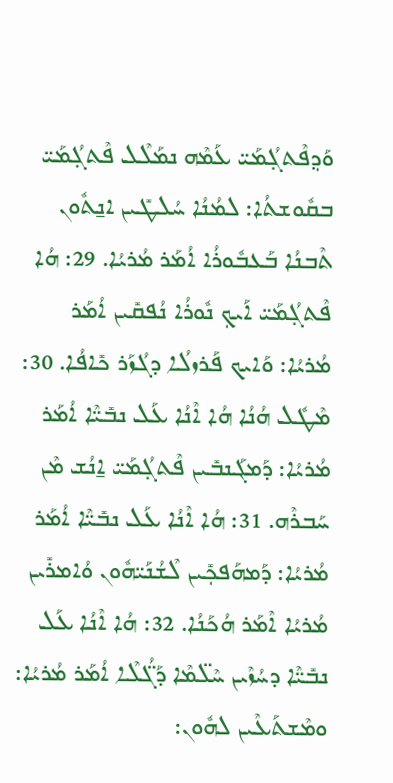ܘܰܕ݂ܦܶܬܓ݂ܳܡܰܝ̈ ܥܰܡܶܗ ܢܡܰܠܶܠ ܦܶܬܓ݂ܳܡܰܝ̈ ܒܩܽܘܫܬܳܐ: ܠܡܳܢܳܐ ܚܳܠܛܺܝܢ ܐܢ̱ܬܽܘܢ ܬܶܒܢܳܐ ܒܰܥܒܽܘܪܳܐ ܐܳܡܰܪ ܡܳܪܝܳܐ. 29: ܗܳܐ ܦܶܬܓ݂ܳܡܰܝ̈ ܐܰܝܟ݂ ܢܽܘܪܳܐ ܢܳܦܩܺܝܢ ܐܳܡܰܪ ܡܳܪܝܳܐ: ܘܰܐܝܟ ܦܰܪܙܠܳܐ ܕܓܳܙܰܪ ܟܺܐܦܳܐ. 30: ܡܶܛܽܠ ܗܳܢܳܐ ܗܳܐ ܐܶܢܳܐ ܥܰܠ ܢܒܺܝ̈ܶܐ ܐܳܡܰܪ ܡܳܪܝܳܐ: ܕܰܡܓܰܢܒܺܝܢ ܦܶܬܓ݂ܳܡܰܝ̈ ܐ̱ܢܳܫ ܡܶܢ ܚܰܒܪܶܗ. 31: ܗܳܐ ܐܶܢܳܐ ܥܰܠ ܢܒܺܝ̈ܶܐ ܐܳܡܰܪ ܡܳܪܝܳܐ: ܕܰܡܗܰܦܟ݂ܺܝܢ ܠܶܫܳܢܰܝ̈ܗܽܘܢ ܘܳܐܡܪܺܝܢ ܡܳܪܝܳܐ ܐܶܡܰܪ ܗܳܟܰܢܳܐ. 32: ܗܳܐ ܐܶܢܳܐ ܥܰܠ ܢܒܺܝ̈ܶܐ ܕܚܳܙܶܝܢ ܚܶܠ̈ܡܶܐ ܕܰܓ̈ܳܠܶܐ ܐܳܡܰܪ ܡܳܪܝܳܐ: ܘܡܶܫܬܰܥܶܝܢ ܠܗܽܘܢ: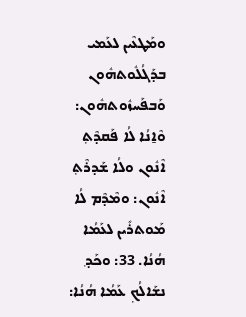ܘܡܰܛܥܶܝܢ ܠܥܰܡܝ ܒܕܰܓܳܠܽܘܬܗܽܘܢ ܘܰܒܦܰܚܙܽܘܬܗܽܘܢ: ܘܶܐ̱ܢܳܐ ܠܳܐ ܦܰܩܕܶܬ݂ ܐܶܢܽܘܢ ܘܠܳܐ ܫܰܕܪܶܬ݂ ܐܶܢܽܘܢ: ܘܡܶܕܶܡ ܠܳܐ ܡܰܘܬܪܺܝܢ ܠܥܰܡܳܐ ܗܳܢܳܐ. 33: ܘܟܰܕ݂ ܢܫܰܐܠܳܟ݂ ܥܰܡܳܐ ܗܳܢܳܐ: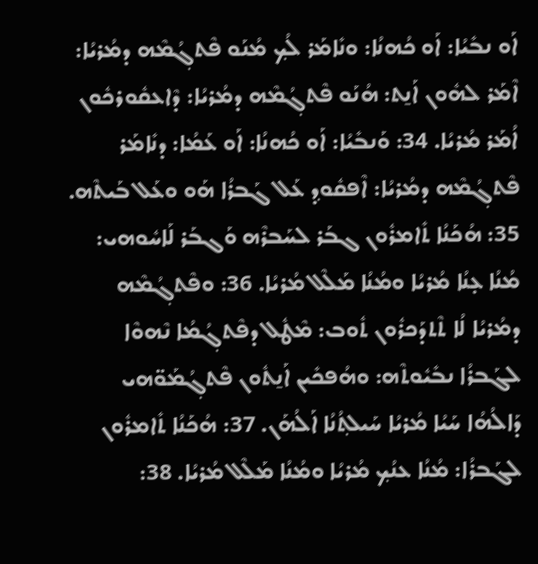ܐܰܘ ܢܒܺܝܳܐ: ܐܰܘ ܟܳܗܢܳܐ: ܘܢܺܐܡܰܪ ܠܳܟ݂ ܡܳܢܰܘ ܦܶܬܓ݂ܳܡܶܗ ܕܡܳܪܝܳܐ: ܐܶܡܰܪ ܠܗܽܘܢ ܐܰܢ̱ܬ: ܗܳܢܰܘ ܦܶܬܓ݂ܳܡܶܗ ܕܡܳܪܝܳܐ: ܕܶܐܥܩܽܘܪܟܽܘܢ ܐܳܡܰܪ ܡܳܪܝܳܐ. 34: ܘܰܢܒܺܝܳܐ: ܐܰܘ ܟܳܗܢܳܐ: ܐܰܘ ܥܰܡܳܐ: ܕܢܺܐܡܰܪ ܦܶܬܓ݂ܳܡܶܗ ܕܡܳܪܝܳܐ: ܐܶܦܩܽܘܕ݂ ܥܰܠ ܓܰܒܪܳܐ ܗܰܘ ܘܥܰܠ ܒܰܝܬܶܗ. 35: ܗܳܟܰܢܳܐ ܬܺܐܡܪܽܘܢ ܓܒܰܪ ܠܚܰܒܪܶܗ ܘܰܓܒܰܪ ܠܰܐܚܽܘܗܝ: ܡܳܢܳܐ ܥ̣ܢܳܐ ܡܳܪܝܳܐ ܘܡܳܢܳܐ ܡܰܠܶܠ ܡܳܪܝܳܐ. 36: ܘܦܶܬܓ݂ܳܡܶܗ ܕܡܳܪܝܳܐ ܠܳܐ ܬܶܬܕܰܟܪܽܘܢ ܬܽܘܒ: ܡܶܛܽܠ ܕܦܶܬܓ݂ܳܡܳܐ ܢܶܗܘܶܐ ܠܓܰܒܪܳܐ ܢܒܺܝܽܘܬܶܗ: ܘܗܳܦܟܺܝܢ ܐܰܢ̱ܬܽܘܢ ܦܶܬܓ݂ܳܡܰܘ̈ܗܝ ܕܰܐ‌ܠܳܗܳܐ ܚܰܝܳܐ ܡܳܪܝܳܐ ܚܰܝܠܬ݂ܳܢܳܐ ܐܰܠܳܗܰܢ. 37: ܗܳܟܰܢܳܐ ܬܺܐܡܪܽܘܢ ܠܓܰܒܪܳܐ: ܡܳܢܳܐ ܥܢܳܟ݂ ܡܳܪܝܳܐ ܘܡܳܢܳܐ ܡܰܠܶܠ ܡܳܪܝܳܐ. 38: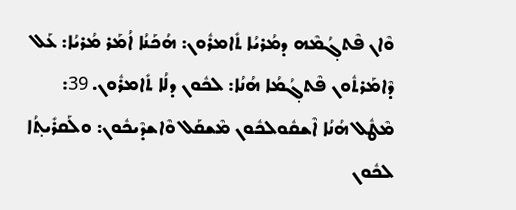ܘܶܐܢ ܦܶܬܓ݂ܳܡܶܗ ܕܡܳܪܝܳܐ ܬܺܐܡܪܽܘܢ: ܗܳܟܰܢܳܐ ܐܳܡܰܪ ܡܳܪܝܳܐ: ܥܰܠ ܕܶܐܡܰܪܬܽܘܢ ܦܶܬܓ݂ܳܡܳܐ ܗܳܢܳܐ: ܠܟܽܘܢ ܕܠܳܐ ܬܺܐܡܪܽܘܢ. 39: ܡܶܛܽܠ ܗܳܢܳܐ ܐܶܫܩܽܘܠܟܽܘܢ ܡܶܫܩܰܠ ܘܶܐܫܕܶܝܟܽܘܢ: ܘܠܰܩܪܺܝܬ݂ܳܐ ܠܟܽܘܢ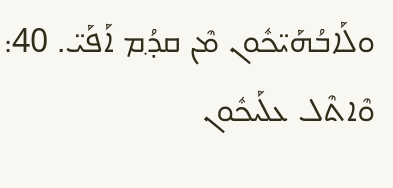ܘܠܰܐܒܳܗܰܝ̈ܟܽܘܢ ܡܶܢ ܩܕ݂ܳܡ ܐܰܦܰܝ̈. 40: ܘܶܐܬܶܠ ܥܠܰܝܟܽܘܢ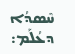ܚܶܣܕܳܐ ܕܥܳܠܰܡ: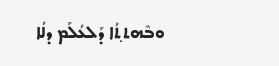ܘܒܶܗܬܬ݂ܳܐ ܕܰܠܥܳܠܰܡ ܕܠܳܐ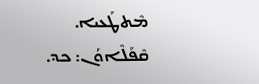ܡܶܬܛܰܥܝܐ.
ܩܶܦܰܠܶܐܘܳܢ: ܟܕ.